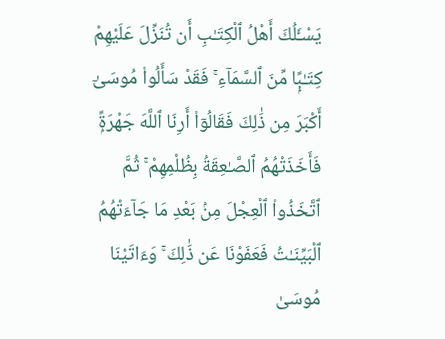يَسْـَٔلُكَ أَهْلُ ٱلْكِتَـٰبِ أَن تُنَزِّلَ عَلَيْهِمْ كِتَـٰبًۭا مِّنَ ٱلسَّمَآءِ ۚ فَقَدْ سَأَلُوا۟ مُوسَىٰٓ أَكْبَرَ مِن ذَٰلِكَ فَقَالُوٓا۟ أَرِنَا ٱللَّهَ جَهْرَةًۭ فَأَخَذَتْهُمُ ٱلصَّـٰعِقَةُ بِظُلْمِهِمْ ۚ ثُمَّ ٱتَّخَذُوا۟ ٱلْعِجْلَ مِنۢ بَعْدِ مَا جَآءَتْهُمُ ٱلْبَيِّنَـٰتُ فَعَفَوْنَا عَن ذَٰلِكَ ۚ وَءَاتَيْنَا مُوسَىٰ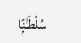سُلْطَـٰنًۭا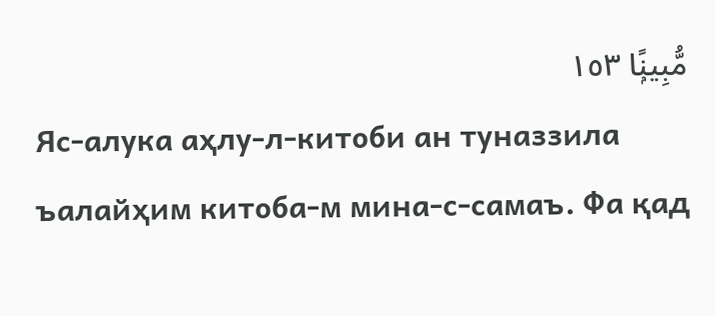مُّبِينًۭا ١٥٣
Яс-алука аҳлу-л-китоби ан туназзила ъалайҳим китоба-м мина-с-самаъ. Фа қад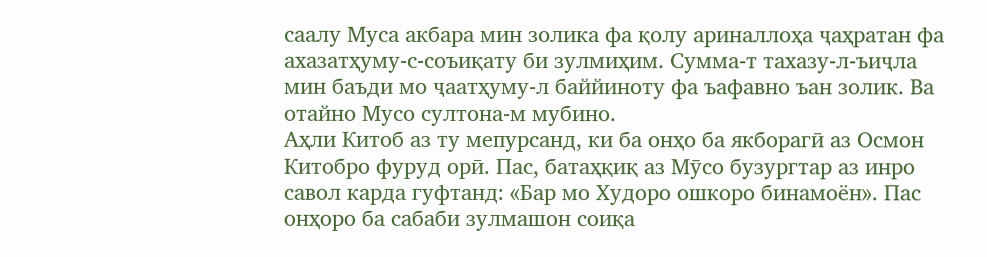саалу Муса акбара мин золика фа қолу ариналлоҳа ҷаҳратан фа ахазатҳуму-с-соъиқату би зулмиҳим. Сумма-т тахазу-л-ъиҷла мин баъди мо ҷаатҳуму-л баййиноту фа ъафавно ъан золик. Ва отайно Мусо султона-м мубино.
Аҳли Китоб аз ту мепурсанд, ки ба онҳо ба якборагӣ аз Осмон Китобро фуруд орӣ. Пас, батаҳқиқ аз Мӯсо бузургтар аз инро савол карда гуфтанд: «Бар мо Худоро ошкоро бинамоён». Пас онҳоро ба сабаби зулмашон соиқа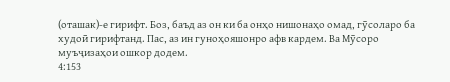(оташак)-е гирифт. Боз, баъд аз он ки ба онҳо нишонаҳо омад, гӯсоларо ба худоӣ гирифтанд. Пас, аз ин гуноҳояшонро афв кардем. Ва Мӯсоро муъҷизаҳои ошкор додем.
4:153